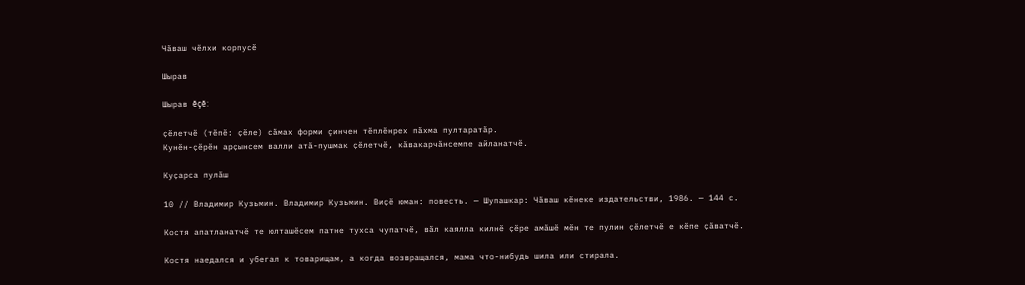Чӑваш чӗлхи корпусӗ

Шырав

Шырав ĕçĕ:

ҫӗлетчӗ (тĕпĕ: ҫӗле) сăмах форми çинчен тĕплĕнрех пăхма пултаратăр.
Кунӗн-ҫӗрӗн арҫынсем валли атӑ-пушмак ҫӗлетчӗ, кӑвакарчӑнсемпе айланатчӗ.

Куҫарса пулӑш

10 // Владимир Кузьмин. Владимир Кузьмин. Виҫӗ юман: повесть. — Шупашкар: Чӑваш кӗнеке издательстви, 1986. — 144 с.

Костя апатланатчӗ те юлташӗсем патне тухса чупатчӗ, вӑл каялла килнӗ ҫӗре амӑшӗ мӗн те пулин ҫӗлетчӗ е кӗпе ҫӑватчӗ.

Костя наедался и убегал к товарищам, а когда возвращался, мама что-нибудь шила или стирала.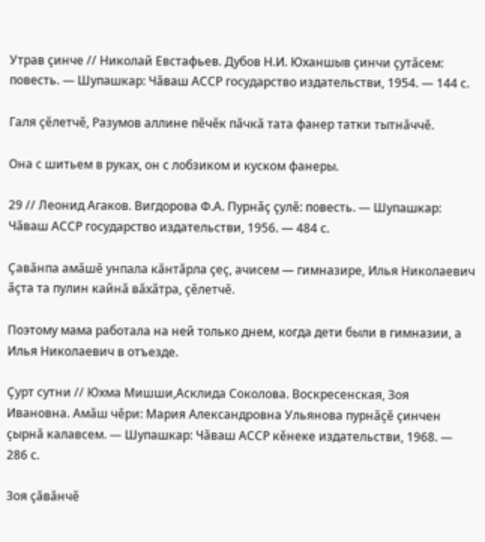Утрав ҫинче // Николай Евстафьев. Дубов Н.И. Юханшыв ҫинчи ҫутӑсем: повесть. — Шупашкар: Чӑваш АССР государство издательстви, 1954. — 144 с.

Галя ҫӗлетчӗ, Разумов аллине пӗчӗк пӑчкӑ тата фанер татки тытнӑччӗ.

Она с шитьем в руках, он с лобзиком и куском фанеры.

29 // Леонид Агаков. Вигдорова Ф.А. Пурнӑҫ ҫулӗ: повесть. — Шупашкар: Чӑваш АССР государство издательстви, 1956. — 484 с.

Ҫавӑнпа амӑшӗ унпала кӑнтӑрла ҫеҫ, ачисем — гимназире, Илья Николаевич ӑҫта та пулин кайнӑ вӑхӑтра, ҫӗлетчӗ.

Поэтому мама работала на ней только днем, когда дети были в гимназии, а Илья Николаевич в отъезде.

Ҫурт сутни // Юхма Мишши,Асклида Соколова. Воскресенская, Зоя Ивановна. Амӑш чӗри: Мария Александровна Ульянова пурнӑҫӗ ҫинчен ҫырнӑ калавсем. — Шупашкар: Чӑваш АССР кӗнеке издательстви, 1968. — 286 с.

Зоя ҫӑвӑнчӗ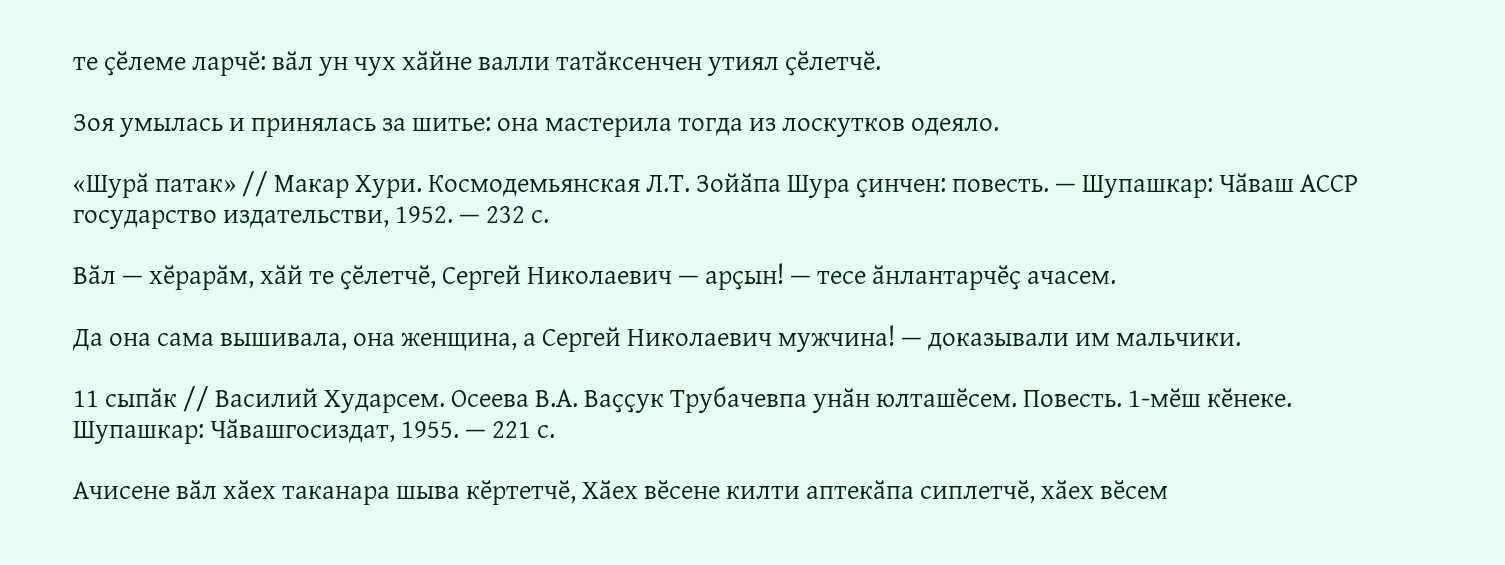те ҫӗлеме ларчӗ: вӑл ун чух хӑйне валли татӑксенчен утиял ҫӗлетчӗ.

Зоя умылась и принялась за шитье: она мастерила тогда из лоскутков одеяло.

«Шурӑ патак» // Макар Хури. Космодемьянская Л.Т. Зойӑпа Шура ҫинчен: повесть. — Шупашкар: Чӑваш АССР государство издательстви, 1952. — 232 с.

Вӑл — хӗрарӑм, хӑй те ҫӗлетчӗ, Сергей Николаевич — арҫын! — тесе ӑнлантарчӗҫ ачасем.

Да она сама вышивала, она женщина, а Сергей Николаевич мужчина! — доказывали им мальчики.

11 сыпӑк // Василий Хударсем. Осеева В.А. Ваҫҫук Трубачевпа унӑн юлташӗсем. Повесть. 1-мӗш кӗнеке. Шупашкар: Чӑвашгосиздат, 1955. — 221 с.

Ачисене вӑл хӑех таканара шыва кӗртетчӗ, Хӑех вӗсене килти аптекӑпа сиплетчӗ, хӑех вӗсем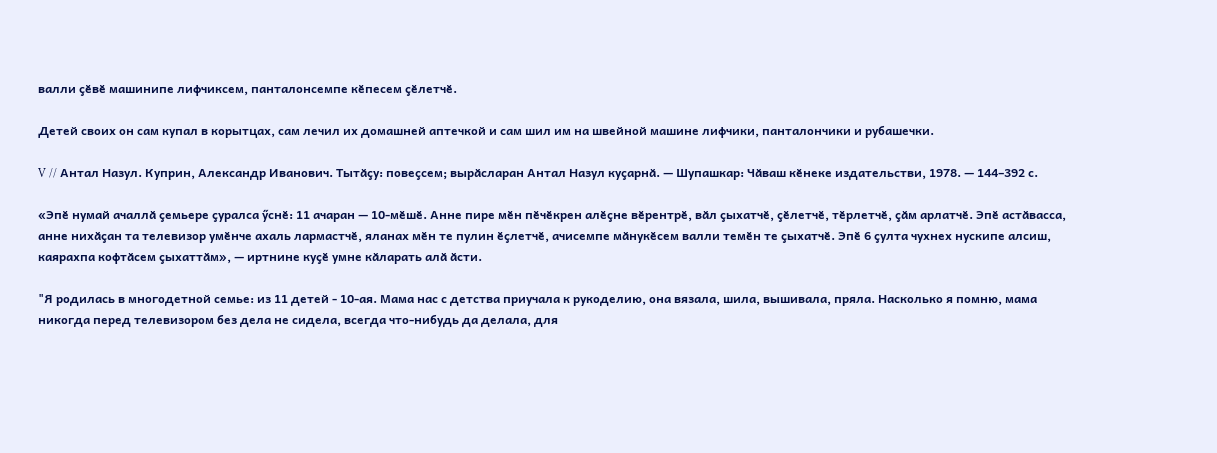валли ҫӗвӗ машинипе лифчиксем, панталонсемпе кӗпесем ҫӗлетчӗ.

Детей своих он сам купал в корытцах, сам лечил их домашней аптечкой и сам шил им на швейной машине лифчики, панталончики и рубашечки.

V // Антал Назул. Куприн, Александр Иванович. Тытӑҫу: повеҫсем; вырӑсларан Антал Назул куҫарнӑ. — Шупашкар: Чӑваш кӗнеке издательстви, 1978. — 144–392 с.

«Эпӗ нумай ачаллӑ ҫемьере ҫуралса ӳснӗ: 11 ачаран — 10-мӗшӗ. Анне пире мӗн пӗчӗкрен алӗҫне вӗрентрӗ, вӑл ҫыхатчӗ, ҫӗлетчӗ, тӗрлетчӗ, ҫӑм арлатчӗ. Эпӗ астӑвасса, анне нихӑҫан та телевизор умӗнче ахаль лармастчӗ, яланах мӗн те пулин ӗҫлетчӗ, ачисемпе мӑнукӗсем валли темӗн те ҫыхатчӗ. Эпӗ 6 ҫулта чухнех нускипе алсиш, каярахпа кофтӑсем ҫыхаттӑм», — иртнине куҫӗ умне кӑларать алӑ ӑсти.

"Я родилась в многодетной семье: из 11 детей - 10-ая. Мама нас с детства приучала к рукоделию, она вязала, шила, вышивала, пряла. Насколько я помню, мама никогда перед телевизором без дела не сидела, всегда что-нибудь да делала, для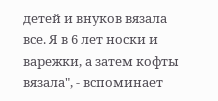детей и внуков вязала все. Я в 6 лет носки и варежки, а затем кофты вязала", - вспоминает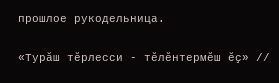прошлое рукодельница.

«Турӑш тӗрлесси - тӗлӗнтермӗш ӗҫ» //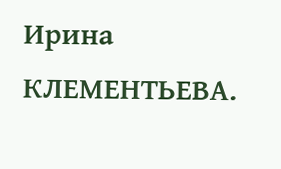Ирина КЛЕМЕНТЬЕВА.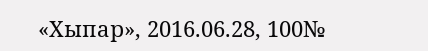«Хыпар», 2016.06.28, 100№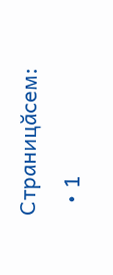Страницăсем:
  • 1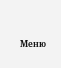Меню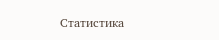Статистика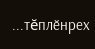...тĕплӗнрех